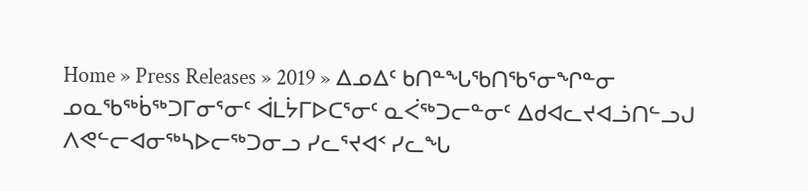Home » Press Releases » 2019 » ᐃᓄᐃᑦ ᑲᑎᓐᖓᖃᑎᖃᕐᓂᖏᓐᓂ ᓄᓇᖃᖅᑳᖅᑐᒥᓂᕐᓂᑦ ᐋᒪᔮᒥᐅᑕᕐᓂᑦ ᓇᐹᖅᑐᓕᓐᓂᑦ ᐃᑯᐊᓚᔪᐊᓘᑎᓪᓗᒍ ᐱᕙᓪᓕᐊᓂᖅᓴᐅᓕᖅᑐᓂᓗ ᓯᓚᕐᔪᐊᑉ ᓯᓚᖓ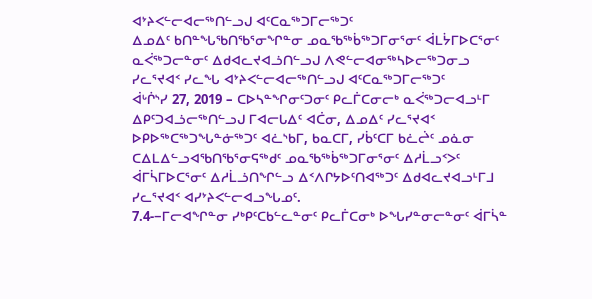ᐊᔾᔨᐸᓪᓕᐊᓕᖅᑎᓪᓗᒍ ᐊᑦᑕᓇᖅᑐᒥᓕᖅᑐᑦ
ᐃᓄᐃᑦ ᑲᑎᓐᖓᖃᑎᖃᕐᓂᖏᓐᓂ ᓄᓇᖃᖅᑳᖅᑐᒥᓂᕐᓂᑦ ᐋᒪᔮᒥᐅᑕᕐᓂᑦ ᓇᐹᖅᑐᓕᓐᓂᑦ ᐃᑯᐊᓚᔪᐊᓘᑎᓪᓗᒍ ᐱᕙᓪᓕᐊᓂᖅᓴᐅᓕᖅᑐᓂᓗ ᓯᓚᕐᔪᐊᑉ ᓯᓚᖓ ᐊᔾᔨᐸᓪᓕᐊᓕᖅᑎᓪᓗᒍ ᐊᑦᑕᓇᖅᑐᒥᓕᖅᑐᑦ
ᐋᒡᒌᔅᓯ 27, 2019 – ᑕᐅᓴᓐᖏᓂᑦᑐᓂᑦ ᑭᓚᒦᑕᓂᓕᒃ ᓇᐹᖅᑐᓕᐊᓗᒻᒥ ᐃᑭᑦᑐᐊᓘᓕᖅᑎᓪᓗᒍ ᒥᐊᓕᒐᐃᑦ ᐊᑖᓂ, ᐃᓄᐃᑦ ᓯᓚᕐᔪᐊᑉ ᐅᑭᐅᖅᑕᖅᑐᖓᓐᓃᖅᑐᑦ ᐊᓛᔅᑲᒥ, ᑲᓇᑕᒥ, ᓯᑳᑦᑕᒥ ᑲᓛᖡᑦ ᓄᓈᓂ ᑕᐃᒪᐃᓪᓗᐊᖃᑎᖃᕐᓂᕋᖅᑯᑦ ᓄᓇᖃᖅᑳᖅᑐᒥᓂᕐᓂᑦ ᐃᓱᒫᓗᑉᐳᑦ ᐋᒥᓵᒥᐅᑕᕐᓂᑦ ᐃᓱᒫᓘᑎᖏᓪᓗ ᐃᑉᐱᒋᔭᐅᑦᑎᐊᖅᑐᑦ ᐃᑯᐊᓚᔪᐊᓗᒻᒥᒧ ᓯᓚᕐᔪᐊᑉ ᐊᓯᔾᔨᐸᓪᓕᐊᓗᖓᓄᑦ.
7.4-−ᒥᓕᐊᖏᓐᓂ ᓯᒃᑭᑦᑕᑲᓪᓚᓐᓂᑦ ᑭᓚᒦᑕᓂᒃ ᐅᖓᓯᓐᓂᓕᓐᓂᑦ ᐋᒥᓵᓐ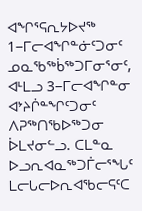ᐊᖏᕐᕋᕆᔭᐅᔪᖅ 1−ᒥᓕᐊᖏᓐᓃᑦᑐᓂᑦ ᓄᓇᖃᖅᑳᖅᑐᒥᓂᕐᓂᑦ, ᐊᒻᒪᓗ 3−ᒥᓕᐊᖏᓐᓂ ᐊᔾᔨᒌᓐᖏᑦᑐᓂᑦ ᐱᕈᖅᑎᖃᐅᖅᑐᓂ ᐆᒪᔪᓂᓪᓗ. ᑕᒪᓐᓇ ᐅᓗᕆᐊᓇᖅᑐᒦᓕᕐᖓᑦ ᒪᓕᒐᓕᐅᕆᐊᖃᓕᕋᑦᑕ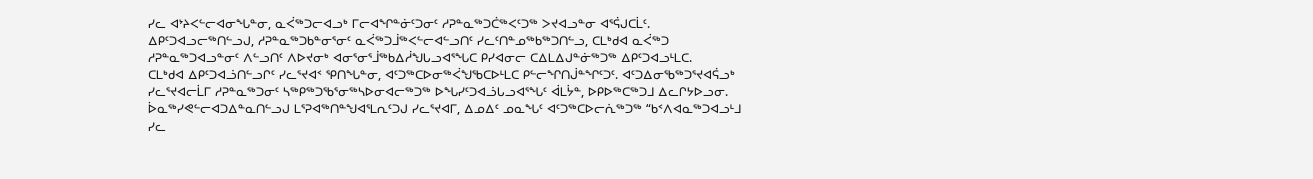ᓯᓚ ᐊᔾᔨᐸᓪᓕᐊᓂᖓᓐᓂ, ᓇᐹᖅᑐᓕᐊᓗᒃ ᒥᓕᐊᖏᓐᓃᑦᑐᓂᑦ ᓱᕈᓐᓇᖅᑐᑖᖅᐸᑦᑐᖅ ᐳᔪᐊᓗᓐᓂ ᐊᕐᕌᒍᑕᒫᑦ. ᐃᑭᑦᑐᐊᓗᓕᖅᑎᓪᓗᒍ, ᓱᕈᓐᓇᖅᑐᑲᓐᓂᕐᓂᑦ ᓇᐹᖅᑐᒨᖅᐸᓪᓕᐊᓪᓗᑎᑦ ᓯᓚᑦᑎᓐᓄᖅᑲᖅᑐᑎᓪᓗ, ᑕᒪᒃᑯᐊ ᓇᐹᖅᑐ ᓱᕈᓐᓇᖅᑐᐊᓗᓐᓂᑦ ᐱᓪᓗᑎᑦ ᐱᐅᔪᓂᒃ ᐊᓂᕐᓂᕐᒨᖅᑲᐃᓲᖑᒐᓗᐊᕐᖓᑕ ᑭᓯᐊᓂᓕ ᑕᐃᒪᐃᒍᓐᓃᖅᑐᖅ ᐃᑭᑦᑐᐊᓗᒻᒪᑕ.
ᑕᒪᒃᑯᐊ ᐃᑭᑦᑐᐊᓘᑎᓪᓗᒋᑦ ᓯᓚᕐᔪᐊᑉ ᕿᑎᖓᓐᓂ, ᐊᑦᑐᖅᑕᐅᓂᖅᐹᖑᖃᑕᐅᒻᒪᑕ ᑭᓪᓕᖏᑎᒎᓐᖏᑦᑐᑦ. ᐊᑦᑐᐃᓂᖃᖅᑐᕐᔪᐊᕌᓗᒃ ᓯᓚᕐᔪᐊᓕᒫᒥ ᓱᕈᓐᓇᖅᑐᓂᑦ ᓴᖅᑭᖅᑐᖃᕐᓂᖅᓴᐅᓂᐊᓕᖅᑐᖅ ᐅᖓᓯᑦᑐᐊᓘᒐᓗᐊᕐᖓᑦ ᐋᒪᔮᓐ, ᐅᑭᐅᖅᑕᖅᑐᒧ ᐃᓚᒋᔭᐅᓗᓂ. ᐆᓇᖅᓯᕙᓪᓕᐊᑐᐃᓐᓇᑎᓪᓗᒍ ᒪᕐᕈᐊᖅᑎᓐᖑᐊᕐᒪᕆᑦᑐᒍ ᓯᓚᕐᔪᐊᒥ, ᐃᓄᐃᑦ ᓄᓇᖓᑦ ᐊᑦᑐᖅᑕᐅᓕᕇᖅᑐᖅ “ᑲᑉᐱᐊᓇᖅᑐᐊᓗᒻᒧ ᓯᓚ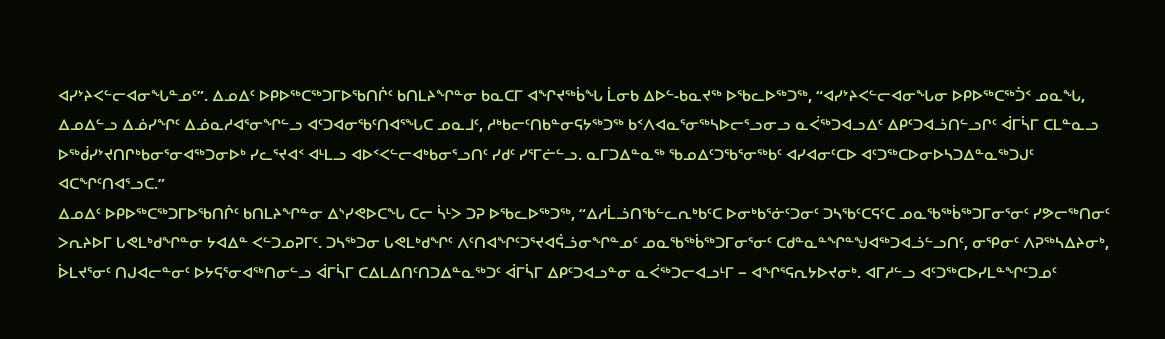ᐊᓯᔾᔨᐸᓪᓕᐊᓂᖓᓐᓄᑦ”. ᐃᓄᐃᑦ ᐅᑭᐅᖅᑕᖅᑐᒥᐅᖃᑎᒌᑦ ᑲᑎᒪᔨᖏᓐᓂ ᑲᓇᑕᒥ ᐊᖏᔪᖅᑳᖓ ᒫᓂᑲ ᐃᐅᓪ-ᑲᓇᔪᖅ ᐅᖃᓚᐅᖅᑐᖅ, “ᐊᓯᔾᔨᐸᓪᓕᐊᓂᖓᓂ ᐅᑭᐅᖅᑕᖅᑑᑉ ᓄᓇᖓ, ᐃᓄᐃᓪᓗ ᐃᓅᓯᖏᑦ ᐃᓅᓇᓱᐊᕐᓂᖏᓪᓗ ᐊᑦᑐᐊᓂᖃᑦᑎᐊᕐᖓᑕ ᓄᓇᒧᑦ, ᓱᒃᑲᓕᑦᑎᑲᓐᓂᕋᔭᖅᑐᖅ ᑲᑉᐱᐊᓇᕐᓂᖅᓴᐅᓕᕐᓗᓂᓗ ᓇᐹᖅᑐᐊᓗᐃᑦ ᐃᑭᑦᑐᐊᓘᑎᓪᓗᒋᑦ ᐋᒥᓵᒥ ᑕᒪᓐᓇᓗ ᐅᖅᑰᓯᔾᔪᑎᒋᒃᑲᓂᕐᓂᐊᖅᑐᓂᐅᒃ ᓯᓚᕐᔪᐊᑉ ᐊᒻᒪᓗ ᐊᐅᑉᐸᓪᓕᐊᒃᑲᓂᕐᓗᑎᑦ ᓯᑯᑦ ᓯᕐᒥᓖᓪᓗ. ᓇᒥᑐᐃᓐᓇᖅ ᖃᓄᐃᑦᑐᖃᕐᓂᖅᑲᑦ ᐊᓯᐊᓂᑦᑕᐅ ᐊᑦᑐᖅᑕᐅᓂᐅᓴᑐᐃᓐᓇᖅᑐᒍᑦ ᐊᑕᖏᑦᑎᐊᕐᓗᑕ.”
ᐃᓄᐃᑦ ᐅᑭᐅᖅᑕᖅᑐᒥᐅᖃᑎᒌᑦ ᑲᑎᒪᔨᖏᓐᓂ ᐃᔅᓯᕙᐅᑕᖓ ᑕᓕ ᓵᒻᐳ ᑐᕈ ᐅᖃᓚᐅᖅᑐᖅ, “ᐃᓱᒫᓘᑎᖃᓪᓚᕆᒃᑲᑦᑕ ᐅᓂᒃᑲᕐᓃᑦᑐᓂᑦ ᑐᓴᖃᑦᑕᕋᑦᑕ ᓄᓇᖃᖅᑳᖅᑐᒥᓂᕐᓂᑦ ᓯᕗᓕᖅᑎᓂᑦ ᐳᕆᔨᐅᒥ ᒐᕙᒪᒃᑯᖏᓐᓂ ᔭᐊᐃᓐ ᐸᓪᑐᓄᕈᒥᑦ. ᑐᓴᖅᑐᓂ ᒐᕙᒪᒃᑯᖏᑦ ᐱᑦᑎᐊᖏᑦᑐᕐᔪᐊᕌᓘᓂᖏᓐᓄᑦ ᓄᓇᖃᖅᑳᖅᑐᒥᓂᕐᓂᑦ ᑕᑯᓐᓇᓐᖏᓐᖑᐊᖅᑐᐊᓘᓪᓗᑎᑦ, ᓂᕿᓂᑦ ᐱᕈᖅᓴᐃᔨᓂᒃ, ᐆᒪᔪᕐᓂᑦ ᑎᒍᐊᓕᓐᓂᑦ ᐅᔭᕋᕐᓂᐊᖅᑎᓂᓪᓗ ᐋᒥᓵᒥ ᑕᐃᒪᐃᑎᑦᑎᑐᐃᓐᓇᖅᑐᑦ ᐋᒥᓵᒥ ᐃᑭᑦᑐᐊᓗᓐᓂ ᓇᐹᖅᑐᓕᐊᓗᒻᒥ − ᐊᖏᕐᕋᕆᔭᐅᔪᓂᒃ. ᐊᒥᓱᓪᓗ ᐊᑦᑐᖅᑕᐅᓯᒪᓐᖏᑦᑐᓄᑦ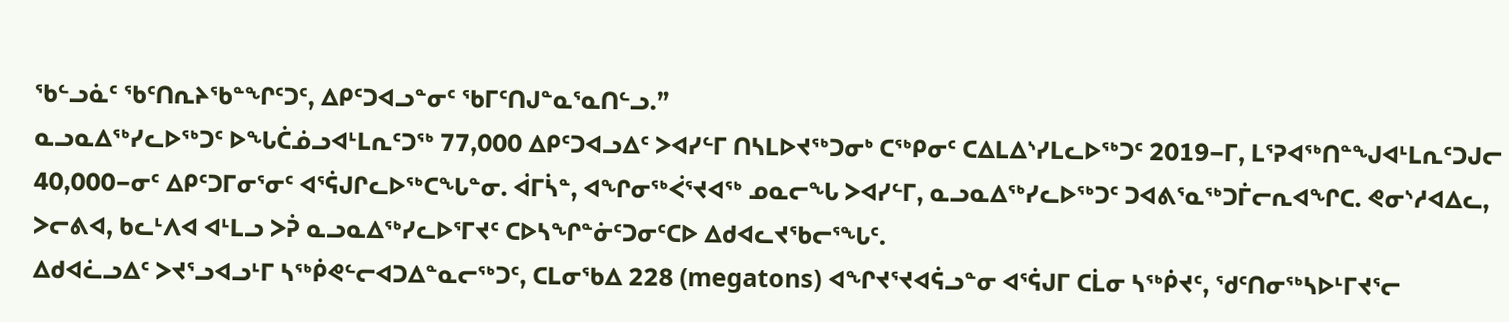ᖃᓪᓗᓈᑦ ᖃᑦᑎᕆᔨᖃᓐᖏᑦᑐᑦ, ᐃᑭᑦᑐᐊᓗᓐᓂᑦ ᖃᒥᑦᑎᒍᓐᓇᕐᓇᑎᓪᓗ.”
ᓇᓗᓇᐃᖅᓯᓚᐅᖅᑐᑦ ᐅᖓᑖᓅᓗᐊᒻᒪᕆᑦᑐᖅ 77,000 ᐃᑭᑦᑐᐊᓗᐃᑦ ᐳᐊᓯᓪᒥ ᑎᓴᒪᐅᔪᖅᑐᓂᒃ ᑕᖅᑭᓂᑦ ᑕᐃᒪᐃᔅᓯᒪᓚᐅᖅᑐᑦ 2019−ᒥ, ᒪᕐᕈᐊᖅᑎᓐᖑᐊᒻᒪᕆᑦᑐᒍᓕ 40,000−ᓂᑦ ᐃᑭᑦᑐᒥᓂᕐᓂᑦ ᐊᕐᕌᒍᒋᓚᐅᖅᑕᖓᓐᓂ. ᐋᒥᓵᓐ, ᐊᖏᓂᖅᐹᕐᔪᐊᖅ ᓄᓇᓕᖓ ᐳᐊᓯᓪᒥ, ᓇᓗᓇᐃᖅᓯᓚᐅᖅᑐᑦ ᑐᐊᕕᕐᓇᖅᑐᒦᓕᕆᐊᖏᑕ. ᕙᓂᔅᓱᐊᐃᓚ, ᐳᓕᕕᐊ, ᑲᓚᒻᐱᐊ ᐊᒻᒪᓗ ᐳᕉ ᓇᓗᓇᐃᖅᓯᓚᐅᕐᒥᔪᑦ ᑕᐅᓴᖏᓐᓃᑦᑐᓂᑦᑕᐅ ᐃᑯᐊᓚᔪᖃᓕᕐᖓᑦ.
ᐃᑯᐊᓛᓗᐃᑦ ᐳᔪᕐᓗᐊᓗᒻᒥ ᓴᖅᑮᕙᓪᓕᐊᑐᐃᓐᓇᓕᖅᑐᑦ, ᑕᒪᓂᖃᐃ 228 (megatons) ᐊᖏᔪᕐᔪᐊᕌᓗᓐᓂ ᐊᕐᕌᒍᒥ ᑕᒫᓂ ᓴᖅᑮᔪᑦ, ᖁᑦᑎᓂᖅᓴᐅᒻᒥᔪᕐᓕ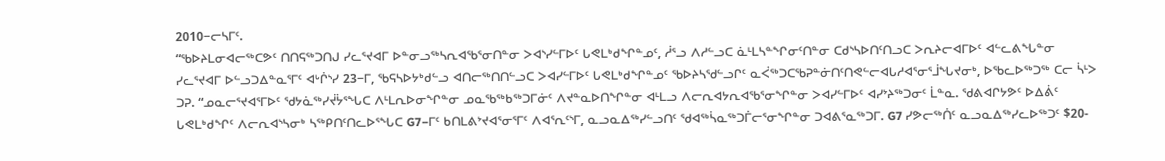2010−ᓕᓴᒥᑦ.
“ᖃᐅᔨᒪᓂᐊᓕᖅᑕᕗᑦ ᑎᑎᕋᖅᑐᑎᒍ ᓯᓚᕐᔪᐊᒥ ᐅᓐᓂᓗᖅᓴᕆᐊᖃᕐᓂᑎᓐᓂ ᐳᐊᔅᓯᓪᒥᐅᑦ ᒐᕙᒪᒃᑯᖏᓐᓄᑦ, ᓲᕐᓗ ᐱᓱᓪᓗᑕ ᓈᒻᒪᓴᓐᖏᓂᑦᑎᓐᓂ ᑕᑯᔅᓴᐅᑎᑦᑎᓗᑕ ᐳᕆᔨᓕᐊᒥᐅᑦ ᐊᓪᓚᕕᖓᓐᓂ ᓯᓚᕐᔪᐊᒥ ᐅᓪᓗᑐᐃᓐᓇᕐᒥᑦ ᐊᒡᒌᔅᓯ 23−ᒥ, ᖃᕋᓴᐅᔭᒃᑯᓪᓗ ᐊᑎᓕᖅᑎᑎᓪᓗᑕ ᐳᐊᓯᓪᒥᐅᑦ ᒐᕙᒪᒃᑯᖏᓐᓄᑦ ᖃᐅᔨᓴᖁᓪᓗᒋᑦ ᓇᐹᖅᑐᑕᖃᕈᓐᓃᑎᑦᑎᕙᓪᓕᐊᒐᓱᐊᕐᓂᕐᒨᖓᔪᓂᒃ, ᐅᖃᓚᐅᖅᑐᖅ ᑕᓕ ᓵᒻᐳ ᑐᕈ. “ᓄᓇᓕᕐᔪᐊᕐᒥᐅᑦ ᖁᔭᓈᖅᓯᔫᔮᕐᖓᑕ ᐱᒻᒪᕆᐅᓂᖏᓐᓂ ᓄᓇᖃᖅᑲᖅᑐᒥᓃᑦ ᐱᔪᓐᓇᐅᑎᖏᓐᓂ ᐊᒻᒪᓗ ᐱᓕᕆᐊᔭᕆᐊᖃᕐᓂᖏᓐᓂ ᐳᐊᓯᓪᒥᐅᑦ ᐊᓯᔾᔨᖅᑐᓂᑦ ᒫᓐᓇ. ᖁᕕᐊᒋᔭᕗᑦ ᐅᐃᕖᑦ ᒐᕙᒪᒃᑯᖏᑦ ᐱᓕᕆᐊᔅᓴᓂᒃ ᓴᖅᑭᑎᑦᑎᓚᐅᕐᖓᑕ G7−ᒥᑦ ᑲᑎᒪᕕᔾᔪᐊᕐᓂᕐᒥᑦ ᐱᐊᕐᕆᑦᔅᒥ, ᓇᓗᓇᐃᖅᓯᓪᓗᑎᑦ ᖁᐊᖅᓵᓇᖅᑐᒦᓕᕐᓂᖏᓐᓂ ᑐᐊᕕᕐᓇᖅᑐᒥ. G7 ᓯᕗᓕᖅᑏᑦ ᓇᓗᓇᐃᖅᓯᓚᐅᖅᑐᑦ $20-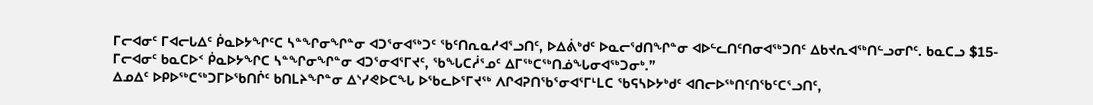ᒥᓕᐊᓂᑦ ᒥᐊᓕᒐᐃᑦ ᑮᓇᐅᔭᖏᑦᑕ ᓴᓐᖏᓂᖏᓐᓂ ᐊᑐᕐᓂᐊᖅᑐᑦ ᖃᑦᑎᕆᓇᓱᐊᕐᓗᑎᑦ, ᐅᐃᕖᒃᑯᑦ ᐅᓇᓕᖁᑎᖏᓐᓂ ᐊᐅᓪᓚᑎᑦᑎᓂᐊᖅᑐᑎᑦ ᐃᑲᔪᕆᐊᖅᑎᓪᓗᓂᒋᑦ. ᑲᓇᑕᓗ $15-ᒥᓕᐊᓂᑦ ᑲᓇᑕᐅᑉ ᑮᓇᐅᔭᖏᑕ ᓴᓐᖏᓂᖏᓐᓂ ᐊᑐᕐᓂᐊᕐᒥᔪᑦ, ᖃᖓᑕᓲᕐᓄᑦ ᐃᒥᖅᑕᖅᑎᓅᖓᓂᐊᖅᑐᓂᒃ.”
ᐃᓄᐃᑦ ᐅᑭᐅᖅᑕᖅᑐᒥᐅᖃᑎᒌᑦ ᑲᑎᒪᔨᖏᓐᓂ ᐃᔅᓯᕙᐅᑕᖓ ᐅᖃᓚᐅᕐᒥᔪᖅ ᐱᒋᐊᕈᑎᖃᕐᓂᐊᕐᒥᒻᒪᑕ ᖃᕋᓴᐅᔭᒃᑯᑦ ᐊᑎᓕᐅᖅᑎᑦᑎᖃᑦᑕᕐᓗᑎᑦ,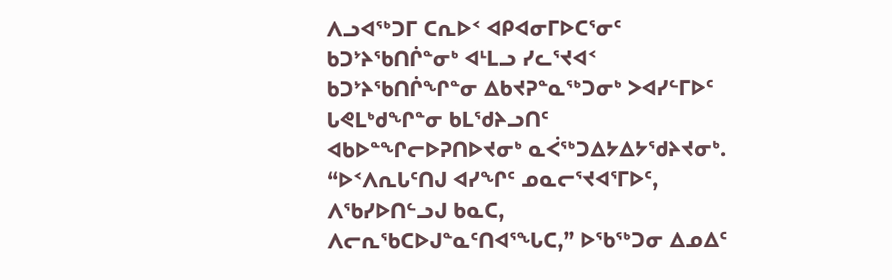ᐱᓗᐊᖅᑐᒥ ᑕᕆᐅᑉ ᐊᑭᐊᓂᒥᐅᑕᕐᓂᑦ ᑲᑐᔾᔨᖃᑎᒌᓐᓂᒃ ᐊᒻᒪᓗ ᓯᓚᕐᔪᐊᑉ ᑲᑐᔾᔨᖃᑎᒌᖏᓐᓂ ᐃᑲᔪᕈᓐᓇᖅᑐᓂᒃ ᐳᐊᓯᓪᒥᐅᑦ ᒐᕙᒪᒃᑯᖏᓐᓂ ᑲᒪᖁᔨᓗᑎᑦ ᐊᑲᐅᓐᖏᓕᐅᕈᑎᐅᔪᓂᒃ ᓇᐹᖅᑐᐃᔭᐃᔭᖁᔨᔪᓂᒃ.
“ᐅᑉᐱᕆᒐᑦᑎᒍ ᐊᓯᖏᑦ ᓄᓇᓕᕐᔪᐊᕐᒥᐅᑦ, ᐱᖃᓯᐅᑎᓪᓗᒍ ᑲᓇᑕ, ᐱᓕᕆᖃᑕᐅᒍᓐᓇᑦᑎᐊᕐᖓᑕ,” ᐅᖃᖅᑐᓂ ᐃᓄᐃᑦ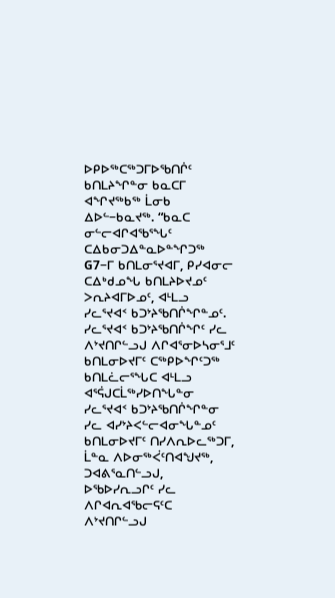ᐅᑭᐅᖅᑕᖅᑐᒥᐅᖃᑎᒌᑦ ᑲᑎᒪᔨᖏᓐᓂ ᑲᓇᑕᒥ ᐊᖏᔪᖅᑲᖅ ᒫᓂᑲ ᐃᐅᓪ−ᑲᓇᔪᖅ. “ᑲᓇᑕ ᓂᓪᓕᐊᒋᐊᖃᕐᖓᑦ ᑕᐃᑲᓂᑐᐃᓐᓇᐅᓐᖏᑐᖅ G7−ᒥ ᑲᑎᒪᓂᕐᔪᐊᒥ, ᑭᓯᐊᓂᓕ ᑕᐃᒃᑯᓄᖓ ᑲᑎᒪᔨᐅᔪᓄᑦ ᐳᕆᔨᐊᒥᐅᓄᑦ, ᐊᒻᒪᓗ ᓯᓚᕐᔪᐊᑉ ᑲᑐᔾᔨᖃᑎᒌᖏᓐᓄᑦ. ᓯᓚᕐᔪᐊᑉ ᑲᑐᔾᔨᖃᑎᒌᖏᑦ ᓯᓚ ᐱᔾᔪᑎᒋᓪᓗᒍ ᐱᒋᐊᕐᓂᐅᓴᓂᕐᒧᑦ ᑲᑎᒪᓂᐅᔪᒥᑦ ᑕᖅᑭᐅᖏᑦᑐᖅ ᑲᑎᒪᓛᓕᕐᖓᑕ ᐊᒻᒪᓗ ᐊᕐᕌᒍᑕᒫᖅᓯᐅᑎᖓᓐᓂ ᓯᓚᕐᔪᐊᑉ ᑲᑐᔾᔨᖃᑎᒌᖏᓐᓂ ᓯᓚ ᐊᓯᔾᔨᐸᓪᓕᐊᓂᖓᓐᓄᑦ ᑲᑎᒪᓂᐅᔪᒥᑦ ᑎᓯᐱᕆᐅᓚᖅᑐᒥ, ᒫᓐᓇ ᐱᐅᓂᖅᐹᑦᑎᐊᖑᔪᖅ, ᑐᐊᕕᕐᓇᑎᓪᓗᒍ, ᐅᖃᐅᓯᕆᓗᒋᑦ ᓯᓚ ᐱᒋᐊᕆᐊᖃᓕᕋᑦᑕ ᐱᔾᔪᑎᒋᓪᓗᒍ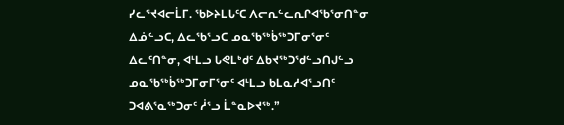ᓯᓚᕐᔪᐊᓕᒫᒥ. ᖃᐅᔨᒪᒐᑦᑕ ᐱᓕᕆᓪᓚᕆᒋᐊᖃᕐᓂᑎᓐᓂ ᐃᓅᓪᓗᑕ, ᐃᓚᖃᕐᓗᑕ ᓄᓇᖃᖅᑳᖅᑐᒥᓂᕐᓂᑦ ᐃᓚᑦᑎᓐᓂ, ᐊᒻᒪᓗ ᒐᕙᒪᒃᑯᑦ ᐃᑲᔪᖅᑐᖁᓪᓗᑎᒍᓪᓗ ᓄᓇᖃᖅᑳᖅᑐᒥᓂᒥᕐᓂᑦ ᐊᒻᒪᓗ ᑲᒪᓇᓱᐊᕐᓗᑎᑦ ᑐᐊᕕᕐᓇᖅᑐᓂᑦ ᓲᕐᓗ ᒫᓐᓇᐅᔪᖅ.”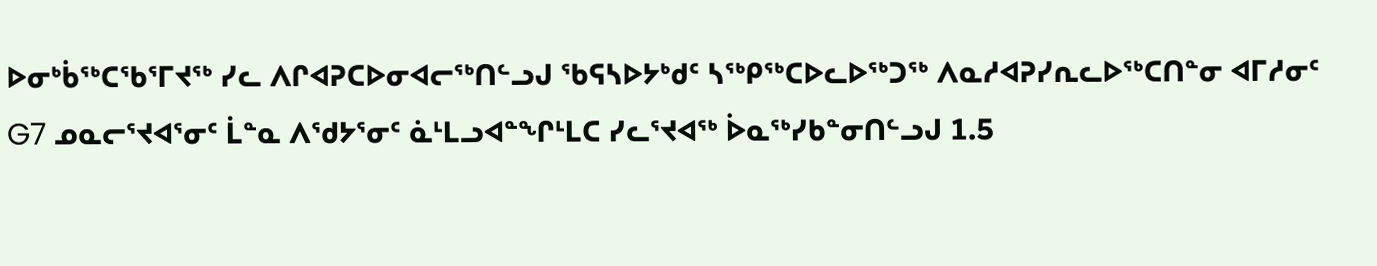ᐅᓂᒃᑳᖅᑕᖃᕐᒥᔪᖅ ᓯᓚ ᐱᒋᐊᕈᑕᐅᓂᐊᓕᖅᑎᓪᓗᒍ ᖃᕋᓴᐅᔭᒃᑯᑦ ᓴᖅᑭᖅᑕᐅᓚᐅᖅᑐᖅ ᐱᓇᓱᐊᕈᓯᕆᓚᐅᖅᑕᑎᓐᓂ ᐊᒥᓱᓂᑦ G7 ᓄᓇᓕᕐᔪᐊᕐᓂᑦ ᒫᓐᓇ ᐱᖁᔭᕐᓂᑦ ᓈᒻᒪᓗᐊᓐᖏᒻᒪᑕ ᓯᓚᕐᔪᐊᖅ ᐆᓇᖅᓯᑲᓐᓂᑎᓪᓗᒍ 1.5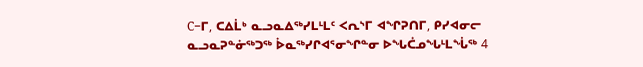C−ᒥ, ᑕᐃᒫᒃ ᓇᓗᓇᐃᖅᓯᒪᒻᒪᑦ ᐸᕆᔅᒥ ᐊᖏᕈᑎᒥ, ᑭᓯᐊᓂᓕ ᓇᓗᓇᕈᓐᓃᖅᑐᖅ ᐆᓇᖅᓯᒋᐊᕐᓂᖏᓐᓂ ᐅᖓᑖᓄᖓᒻᒪᖔᖅ 4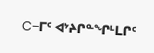C−ᒥᑦ ᐊᔾᔨᒋᓐᖏᒻᒪᒋᑦ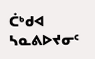ᑖᒃᑯᐊ ᓴᓇᕕᐅᔪᓂᑦ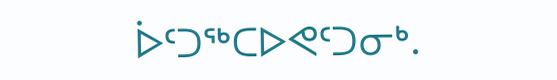ᐆᑦᑐᖅᑕᐅᕙᑦᑐᓂᒃ.